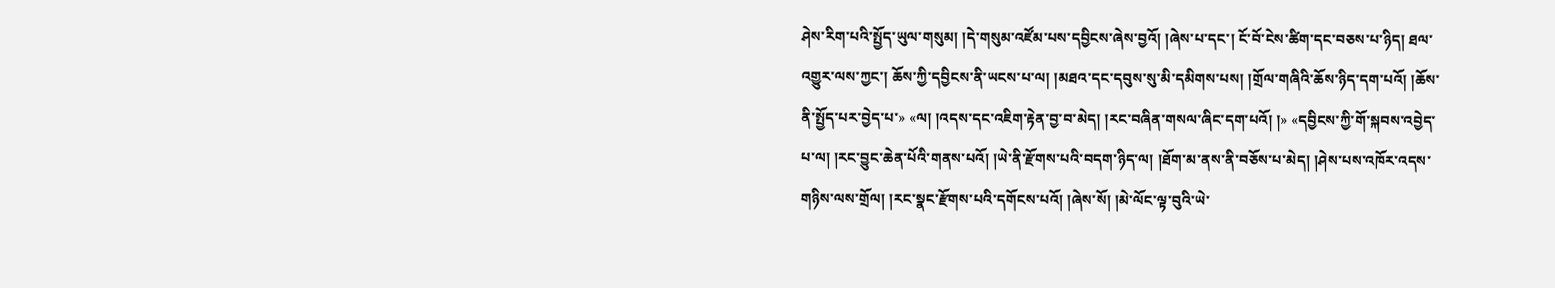ཤེས་རིག་པའི་སྤྱོད་ཡུལ་གསུམ། །དེ་གསུམ་འཛོམ་པས་དབྱིངས་ཞེས་བྱའོ། །ཞེས་པ་དང་། ངོ་བོ་ངེས་ཚིག་དང་བཅས་པ་ཉིད། ཐལ་འགྱུར་ལས་ཀྱང་། ཆོས་ཀྱི་དབྱིངས་ནི་ཡངས་པ་ལ། །མཐའ་དང་དབུས་སུ་མི་དམིགས་པས། །གྲོལ་གཞིའི་ཆོས་ཉིད་དག་པའོ། །ཆོས་ནི་སྤྱོད་པར་བྱེད་པ་» «ལ། །འདས་དང་འཇིག་རྟེན་བྱ་བ་མེད། །རང་བཞིན་གསལ་ཞིང་དག་པའོ། །» «དབྱིངས་ཀྱི་གོ་སྐབས་འབྱེད་པ་ལ། །རང་བྱུང་ཆེན་པོའི་གནས་པའོ། །ཡེ་ནི་རྫོགས་པའི་བདག་ཉིད་ལ། །ཐོག་མ་ནས་ནི་བཅོས་པ་མེད། །ཤེས་པས་འཁོར་འདས་གཉིས་ལས་གྲོལ། །རང་སྣང་རྫོགས་པའི་དགོངས་པའོ། །ཞེས་སོ། །མེ་ལོང་ལྟ་བུའི་ཡེ་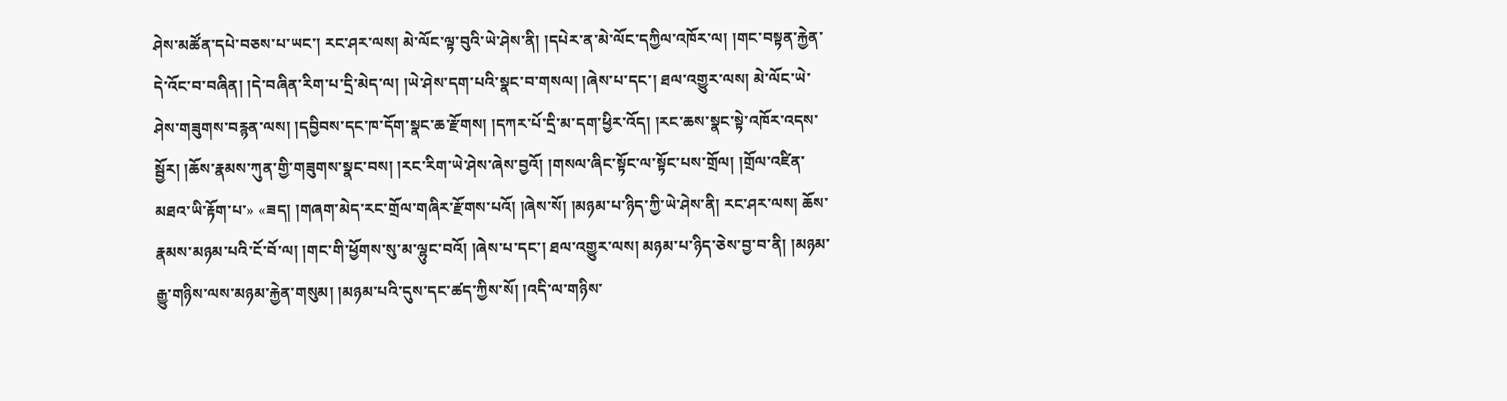ཤེས་མཚོན་དཔེ་བཅས་པ་ཡང་། རང་ཤར་ལས། མེ་ལོང་ལྟ་བུའི་ཡེ་ཤེས་ནི། །དཔེར་ན་མེ་ལོང་དཀྱིལ་འཁོར་ལ། །གང་བསྟན་རྐྱེན་དེ་འོང་བ་བཞིན། །དེ་བཞིན་རིག་པ་དྲི་མེད་ལ། །ཡེ་ཤེས་དག་པའི་སྣང་བ་གསལ། །ཞེས་པ་དང་། ཐལ་འགྱུར་ལས། མེ་ལོང་ཡེ་ཤེས་གཟུགས་བརྙན་ལས། །དབྱིབས་དང་ཁ་དོག་སྣང་ཆ་རྫོགས། །དཀར་པོ་དྲི་མ་དག་ཕྱིར་འོད། །རང་ཆས་སྣང་སྟེ་འཁོར་འདས་སྦྱོར། །ཆོས་རྣམས་ཀུན་གྱི་གཟུགས་སྣང་བས། །རང་རིག་ཡེ་ཤེས་ཞེས་བྱའོ། །གསལ་ཞིང་སྟོང་ལ་སྟོང་པས་གྲོལ། །གྲོལ་འཛིན་མཐའ་ཡི་རྟོག་པ་» «ཟད། །གཞག་མེད་རང་གྲོལ་གཞིར་རྫོགས་པའོ། །ཞེས་སོ། །མཉམ་པ་ཉིད་ཀྱི་ཡེ་ཤེས་ནི། རང་ཤར་ལས། ཆོས་རྣམས་མཉམ་པའི་ངོ་བོ་ལ། །གང་གི་ཕྱོགས་སུ་མ་ལྷུང་བའོ། །ཞེས་པ་དང་། ཐལ་འགྱུར་ལས། མཉམ་པ་ཉིད་ཅེས་བྱ་བ་ནི། །མཉམ་རྒྱུ་གཉིས་ལས་མཉམ་རྐྱེན་གསུམ། །མཉམ་པའི་དུས་དང་ཚད་ཀྱིས་སོ། །འདི་ལ་གཉིས་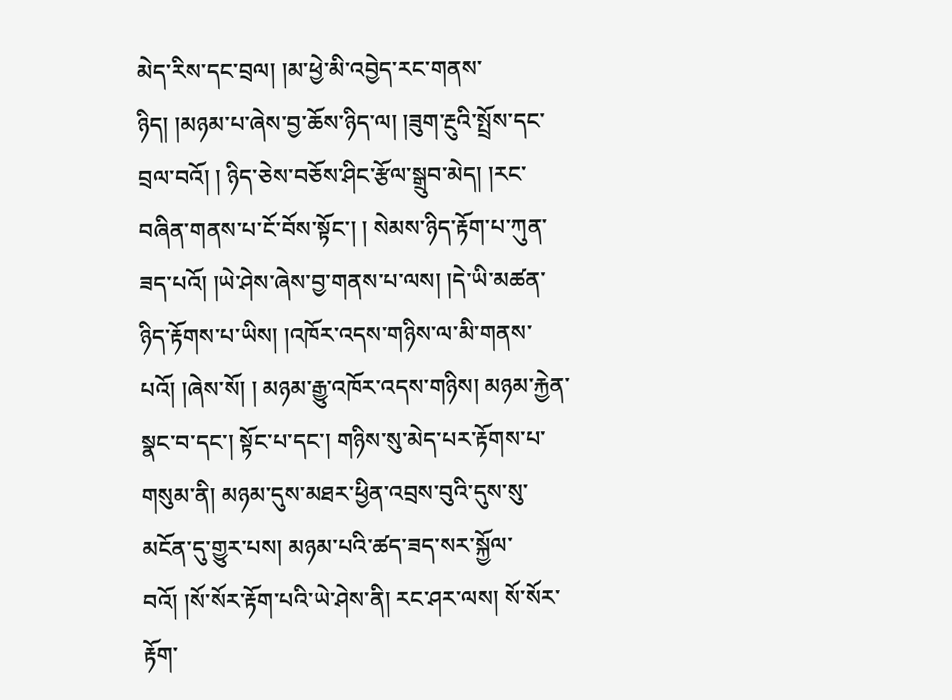མེད་རིས་དང་བྲལ། །མ་ཕྱེ་མི་འབྱེད་རང་གནས་ཉིད། །མཉམ་པ་ཞེས་བྱ་ཆོས་ཉིད་ལ། །ཟུག་རྔུའི་སྤྲོས་དང་བྲལ་བའོ། ། ཉིད་ཅེས་བཅོས་ཤིང་རྩོལ་སྒྲུབ་མེད། །རང་བཞིན་གནས་པ་ངོ་བོས་སྟོང་། ། སེམས་ཉིད་རྟོག་པ་ཀུན་ཟད་པའོ། །ཡེ་ཤེས་ཞེས་བྱ་གནས་པ་ལས། །དེ་ཡི་མཚན་ཉིད་རྟོགས་པ་ཡིས། །འཁོར་འདས་གཉིས་ལ་མི་གནས་པའོ། །ཞེས་སོ། ། མཉམ་རྒྱུ་འཁོར་འདས་གཉིས། མཉམ་རྐྱེན་སྣང་བ་དང་། སྟོང་པ་དང་། གཉིས་སུ་མེད་པར་རྟོགས་པ་གསུམ་ནི། མཉམ་དུས་མཐར་ཕྱིན་འབྲས་བུའི་དུས་སུ་མངོན་དུ་གྱུར་པས། མཉམ་པའི་ཚད་ཟད་སར་སྐྱོལ་བའོ། །སོ་སོར་རྟོག་པའི་ཡེ་ཤེས་ནི། རང་ཤར་ལས། སོ་སོར་རྟོག་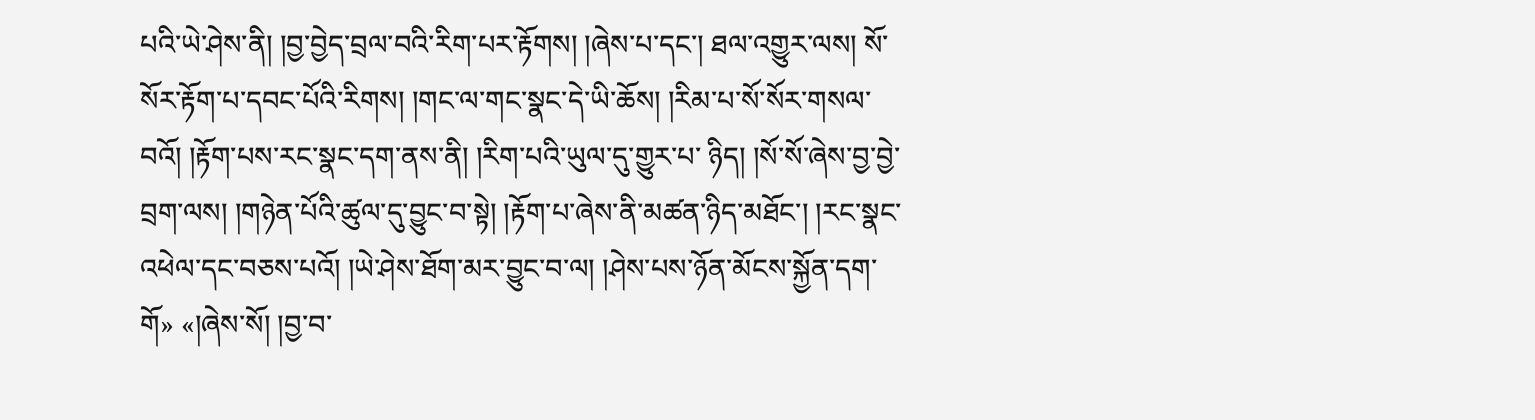པའི་ཡེ་ཤེས་ནི། །བྱ་བྱེད་བྲལ་བའི་རིག་པར་རྟོགས། །ཞེས་པ་དང་། ཐལ་འགྱུར་ལས། སོ་སོར་རྟོག་པ་དབང་པོའི་རིགས། །གང་ལ་གང་སྣང་དེ་ཡི་ཆོས། །རིམ་པ་སོ་སོར་གསལ་བའོ། །རྟོག་པས་རང་སྣང་དག་ནས་ནི། །རིག་པའི་ཡུལ་དུ་གྱུར་པ་ ཉིད། །སོ་སོ་ཞེས་བྱ་བྱེ་བྲག་ལས། །གཉེན་པོའི་ཚུལ་དུ་བྱུང་བ་སྟེ། །རྟོག་པ་ཞེས་ནི་མཚན་ཉིད་མཐོང་། །རང་སྣང་འཕེལ་དང་བཅས་པའོ། །ཡེ་ཤེས་ཐོག་མར་བྱུང་བ་ལ། །ཤེས་པས་ཉོན་མོངས་སྐྱོན་དག་གོ» «།ཞེས་སོ། །བྱ་བ་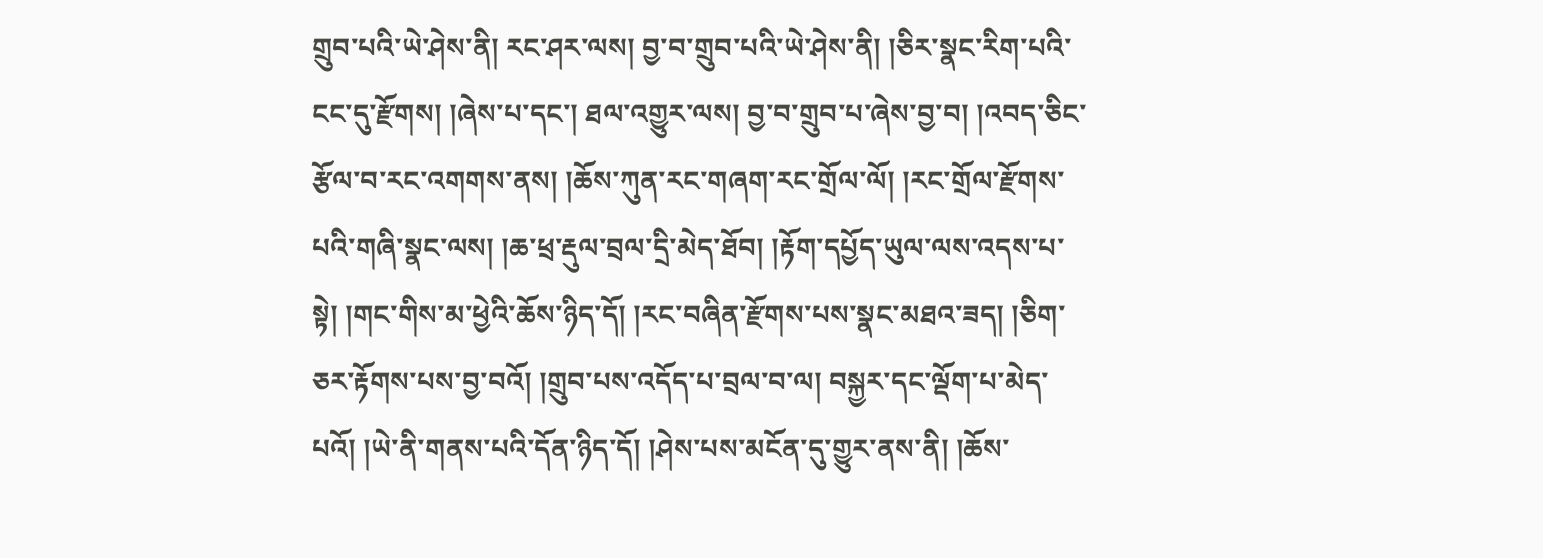གྲུབ་པའི་ཡེ་ཤེས་ནི། རང་ཤར་ལས། བྱ་བ་གྲུབ་པའི་ཡེ་ཤེས་ནི། །ཅིར་སྣང་རིག་པའི་ངང་དུ་རྫོགས། །ཞེས་པ་དང་། ཐལ་འགྱུར་ལས། བྱ་བ་གྲུབ་པ་ཞེས་བྱ་བ། །འབད་ཅིང་རྩོལ་བ་རང་འགགས་ནས། །ཆོས་ཀུན་རང་གཞག་རང་གྲོལ་ལོ། །རང་གྲོལ་རྫོགས་པའི་གཞི་སྣང་ལས། །ཆ་ཕྲ་རྡུལ་བྲལ་དྲི་མེད་ཐོབ། །རྟོག་དཔྱོད་ཡུལ་ལས་འདས་པ་སྟེ། །གང་གིས་མ་ཕྱེའི་ཆོས་ཉིད་དོ། །རང་བཞིན་རྫོགས་པས་སྣང་མཐའ་ཟད། །ཅིག་ཅར་རྟོགས་པས་བྱ་བའོ། །གྲུབ་པས་འདོད་པ་བྲལ་བ་ལ། བསྐྱར་དང་ལྡོག་པ་མེད་པའོ། །ཡེ་ནི་གནས་པའི་དོན་ཉིད་དོ། །ཤེས་པས་མངོན་དུ་གྱུར་ནས་ནི། །ཆོས་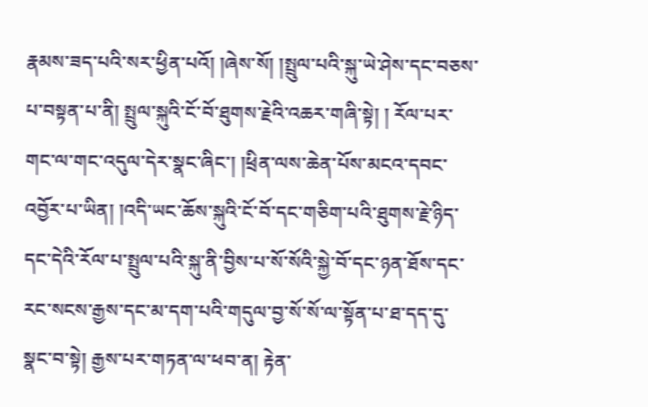རྣམས་ཟད་པའི་སར་ཕྱིན་པའོ། །ཞེས་སོ། །སྤྲུལ་པའི་སྐུ་ཡེ་ཤེས་དང་བཅས་པ་བསྟན་པ་ནི། སྤྲུལ་སྐུའི་ངོ་བོ་ཐུགས་རྗེའི་འཆར་གཞི་སྟེ། ། རོལ་པར་གང་ལ་གང་འདུལ་དེར་སྣང་ཞིང་། །ཕྲིན་ལས་ཆེན་པོས་མངའ་དབང་འབྱོར་པ་ཡིན། །འདི་ཡང་ཆོས་སྐུའི་ངོ་བོ་དང་གཅིག་པའི་ཐུགས་རྗེ་ཉིད་དང་དེའི་རོལ་པ་སྤྲུལ་པའི་སྐུ་ནི་བྱིས་པ་སོ་སོའི་སྐྱེ་བོ་དང་ཉན་ཐོས་དང་རང་སངས་རྒྱས་དང་མ་དག་པའི་གདུལ་བྱ་སོ་སོ་ལ་སྟོན་པ་ཐ་དད་དུ་སྣང་བ་སྟེ། རྒྱས་པར་གཏན་ལ་ཕབ་ན། རྟེན་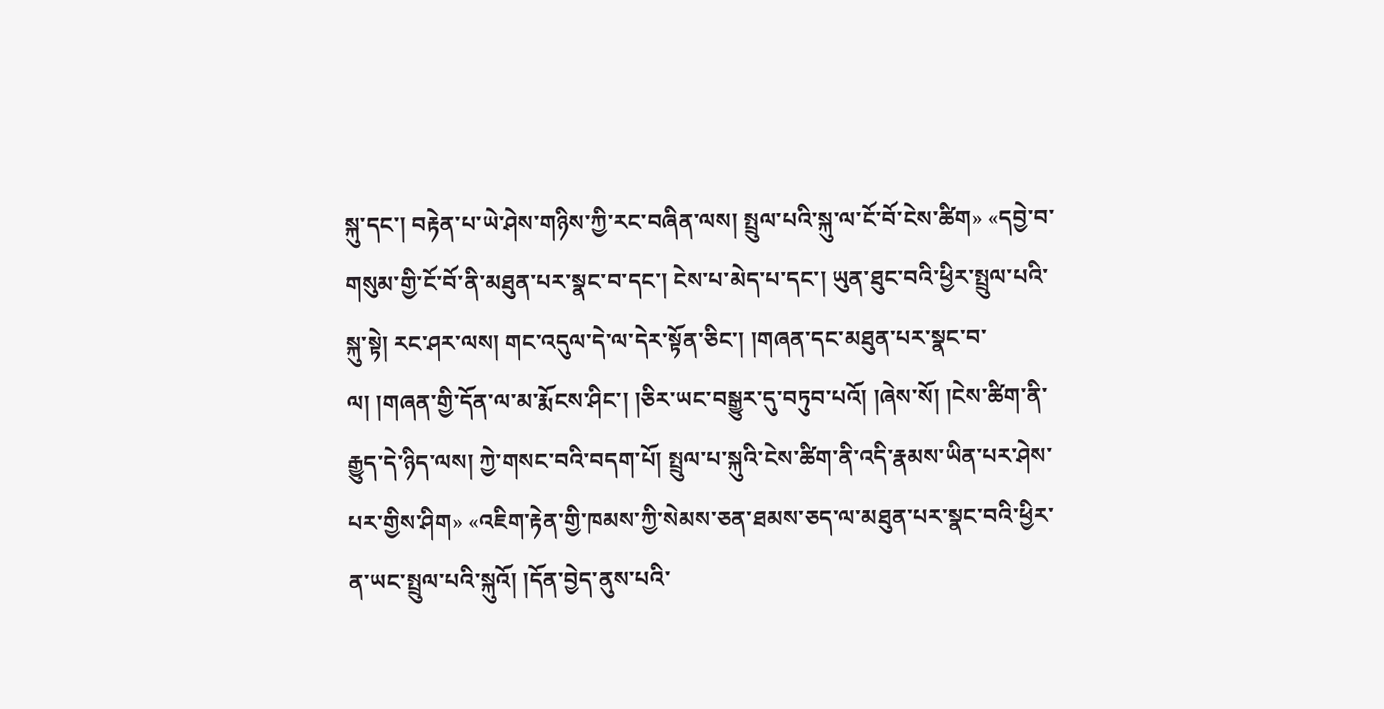སྐུ་དང་། བརྟེན་པ་ཡེ་ཤེས་གཉིས་ཀྱི་རང་བཞིན་ལས། སྤྲུལ་པའི་སྐུ་ལ་ངོ་བོ་ངེས་ཚིག» «དབྱེ་བ་གསུམ་གྱི་ངོ་བོ་ནི་མཐུན་པར་སྣང་བ་དང་། ངེས་པ་མེད་པ་དང་། ཡུན་ཐུང་བའི་ཕྱིར་སྤྲུལ་པའི་སྐུ་སྟེ། རང་ཤར་ལས། གང་འདུལ་དེ་ལ་དེར་སྟོན་ཅིང་། །གཞན་དང་མཐུན་པར་སྣང་བ་ལ། །གཞན་གྱི་དོན་ལ་མ་རྨོངས་ཤིང་། །ཅིར་ཡང་བསྒྱུར་དུ་བཏུབ་པའོ། །ཞེས་སོ། །ངེས་ཚིག་ནི་རྒྱུད་དེ་ཉིད་ལས། ཀྱེ་གསང་བའི་བདག་པོ། སྤྲུལ་པ་སྐུའི་ངེས་ཚིག་ནི་འདི་རྣམས་ཡིན་པར་ཤེས་པར་གྱིས་ཤིག» «འཇིག་རྟེན་གྱི་ཁམས་ཀྱི་སེམས་ཅན་ཐམས་ཅད་ལ་མཐུན་པར་སྣང་བའི་ཕྱིར་ན་ཡང་སྤྲུལ་པའི་སྐུའོ། །དོན་བྱེད་ནུས་པའི་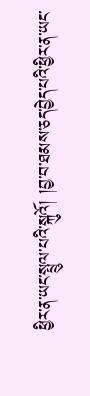ཕྱིར་ན་ཡང་སྤྲུལ་པའི་སྐུའོ། །བྱ་བ་ཐམས་ཅད་བྱེད་པའི་ཕྱིར་ན་ཡང་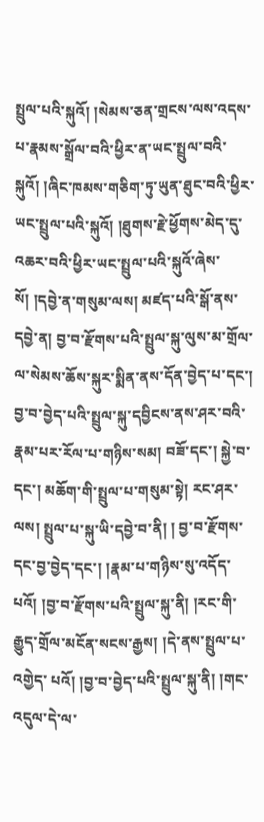སྤྲུལ་པའི་སྐུའོ། །སེམས་ཅན་གྲངས་ལས་འདས་པ་རྣམས་སྒྲོལ་བའི་ཕྱིར་ན་ཡང་སྤྲུལ་བའི་སྐུའོ། །ཞིང་ཁམས་གཅིག་ཏུ་ཡུན་ཐུང་བའི་ཕྱིར་ཡང་སྤྲུལ་པའི་སྐུའོ། །ཐུགས་རྗེ་ཕྱོགས་མེད་དུ་འཆར་བའི་ཕྱིར་ཡང་སྤྲུལ་པའི་སྐུའོ་ཞེས་སོ། །དབྱེ་ན་གསུམ་ལས། མཛད་པའི་སྒོ་ནས་དབྱེ་ན། བྱ་བ་རྫོགས་པའི་སྤྲུལ་སྐུ་ལུས་མ་གྲོལ་ལ་སེམས་ཆོས་སྐུར་སྨིན་ནས་དོན་བྱེད་པ་དང་། བྱ་བ་བྱེད་པའི་སྤྲུལ་སྐུ་དབྱིངས་ནས་ཤར་བའི་རྣམ་པར་རོལ་པ་གཉིས་སམ། བཟོ་དང་། སྐྱེ་བ་དང་། མཆོག་གི་སྤྲུལ་པ་གསུམ་སྟེ། རང་ཤར་ལས། སྤྲུལ་པ་སྐུ་ཡི་དབྱེ་བ་ནི། ། བྱ་བ་རྫོགས་དང་བྱ་བྱེད་དང་། །རྣམ་པ་གཉིས་སུ་འདོད་པའོ། །བྱ་བ་རྫོགས་པའི་སྤྲུལ་སྐུ་ནི། །རང་གི་རྒྱུད་གྲོལ་མངོན་སངས་རྒྱས། །དེ་ནས་སྤྲུལ་པ་འགྱེད་ པའོ། །བྱ་བ་བྱེད་པའི་སྤྲུལ་སྐུ་ནི། །གང་འདུལ་དེ་ལ་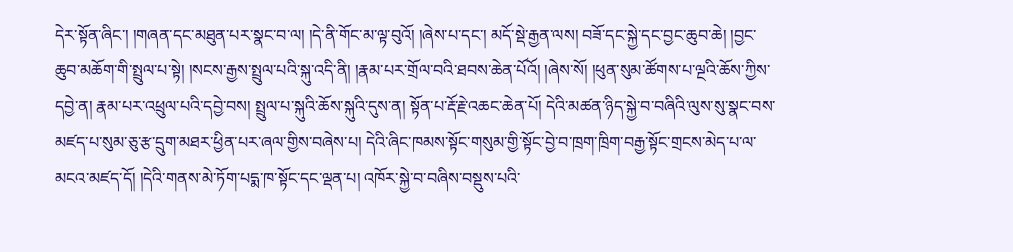དེར་སྟོན་ཞིང་། །གཞན་དང་མཐུན་པར་སྣང་བ་ལ། །དེ་ནི་གོང་མ་ལྟ་བུའོ། །ཞེས་པ་དང་། མདོ་སྡེ་རྒྱན་ལས། བཟོ་དང་སྐྱེ་དང་བྱང་ཆུབ་ཆེ། །བྱང་ཆུབ་མཆོག་གི་སྤྲུལ་པ་སྟེ། །སངས་རྒྱས་སྤྲུལ་པའི་སྐུ་འདི་ནི། །རྣམ་པར་གྲོལ་བའི་ཐབས་ཆེན་པོའོ། །ཞེས་སོ། །ཕུན་སུམ་ཚོགས་པ་ལྔའི་ཆོས་ཀྱིས་དབྱེ་ན། རྣམ་པར་འཕྲུལ་པའི་དབྱེ་བས། སྤྲུལ་པ་སྐུའི་ཆོས་སྐུའི་དུས་ན། སྟོན་པ་རྡོ་རྗེ་འཆང་ཆེན་པོ། དེའི་མཚན་ཉིད་སྐྱེ་བ་བཞིའི་ལུས་སུ་སྣང་བས་མཛད་པ་སུམ་ཅུ་རྩ་དྲུག་མཐར་ཕྱིན་པར་ཞལ་གྱིས་བཞེས་པ། དེའི་ཞིང་ཁམས་སྟོང་གསུམ་གྱི་སྟོང་བྱེ་བ་ཁྲག་ཁྲིག་བརྒྱ་སྟོང་གྲངས་མེད་པ་ལ་མངའ་མཛད་དོ། །དེའི་གནས་མེ་ཏོག་པདྨ་ཁ་སྟོང་དང་ལྡན་པ། འཁོར་སྐྱེ་བ་བཞིས་བསྡུས་པའི་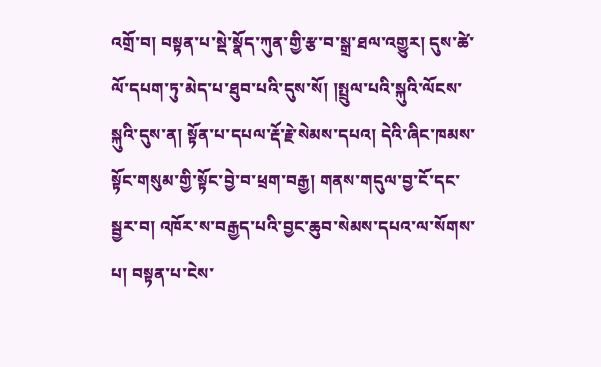འགྲོ་བ། བསྟན་པ་སྡེ་སྣོད་ཀུན་གྱི་རྩ་བ་སྒྲ་ཐལ་འགྱུར། དུས་ཚེ་ལོ་དཔག་ཏུ་མེད་པ་ཐུབ་པའི་དུས་སོ། །སྤྲུལ་པའི་སྐུའི་ལོངས་སྐུའི་དུས་ན། སྟོན་པ་དཔལ་རྡོ་རྗེ་སེམས་དཔའ། དེའི་ཞིང་ཁམས་སྟོང་གསུམ་གྱི་སྟོང་བྱེ་བ་ཕྲག་བརྒྱ། གནས་གདུལ་བྱ་ངོ་དང་སྦྱར་བ། འཁོར་ས་བརྒྱད་པའི་བྱང་ཆུབ་སེམས་དཔའ་ལ་སོགས་པ། བསྟན་པ་ངེས་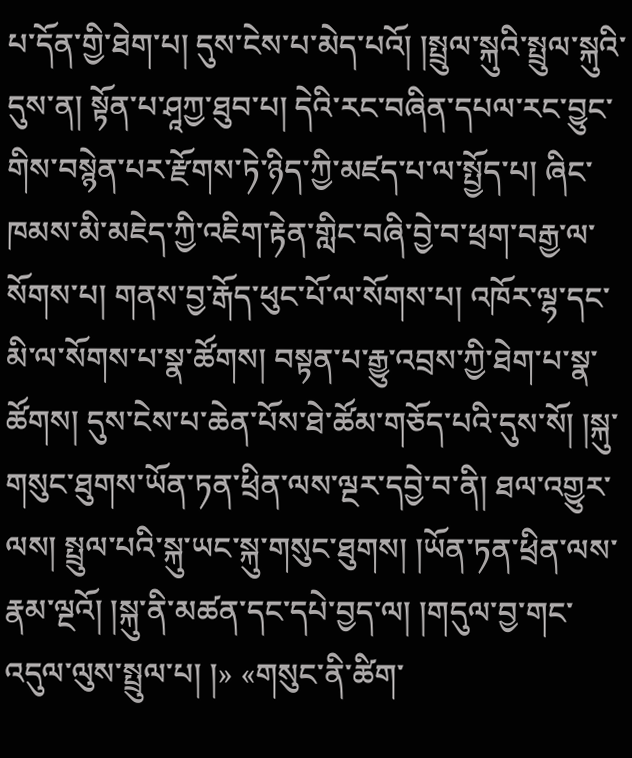པ་དོན་གྱི་ཐེག་པ། དུས་ངེས་པ་མེད་པའོ། །སྤྲུལ་སྐུའི་སྤྲུལ་སྐུའི་དུས་ན། སྟོན་པ་ཤཱཀྱ་ཐུབ་པ། དེའི་རང་བཞིན་དཔལ་རང་བྱུང་གིས་བསྙེན་པར་རྫོགས་ཏེ་ཉིད་ཀྱི་མཛད་པ་ལ་སྤྱོད་པ། ཞིང་ཁམས་མི་མཇེད་ཀྱི་འཇིག་རྟེན་གླིང་བཞི་བྱེ་བ་ཕྲག་བརྒྱ་ལ་སོགས་པ། གནས་བྱ་རྒོད་ཕུང་པོ་ལ་སོགས་པ། འཁོར་ལྷ་དང་མི་ལ་སོགས་པ་སྣ་ཚོགས། བསྟན་པ་རྒྱུ་འབྲས་ཀྱི་ཐེག་པ་སྣ་ཚོགས། དུས་ངེས་པ་ཆེན་པོས་ཐེ་ཚོམ་གཅོད་པའི་དུས་སོ། །སྐུ་གསུང་ཐུགས་ཡོན་ཏན་ཕྲིན་ལས་ལྔར་དབྱེ་བ་ནི། ཐལ་འགྱུར་ལས། སྤྲུལ་པའི་སྐུ་ཡང་སྐུ་གསུང་ཐུགས། །ཡོན་ཏན་ཕྲིན་ལས་རྣམ་ལྔའོ། །སྐུ་ནི་མཚན་དང་དཔེ་བྱད་ལ། །གདུལ་བྱ་གང་འདུལ་ལུས་སྤྲུལ་པ། །» «གསུང་ནི་ཚིག་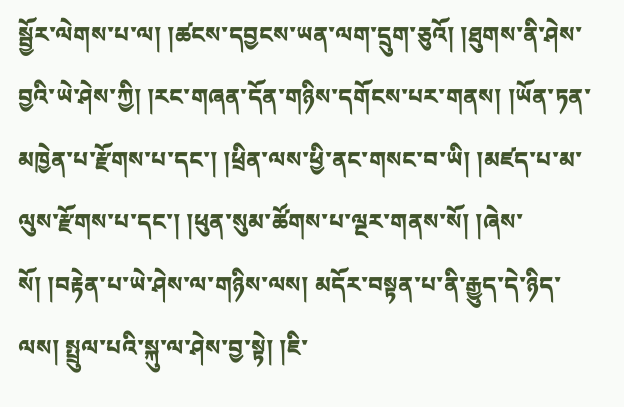སྦྱོར་ལེགས་པ་ལ། །ཚངས་དབྱངས་ཡན་ལག་དྲུག་ཅུའོ། །ཐུགས་ནི་ཤེས་བྱའི་ཡེ་ཤེས་ཀྱི། །རང་གཞན་དོན་གཉིས་དགོངས་པར་གནས། །ཡོན་ཏན་མཁྱེན་པ་རྫོགས་པ་དང་། །ཕྲིན་ལས་ཕྱི་ནང་གསང་བ་ཡི། །མཛད་པ་མ་ལུས་རྫོགས་པ་དང་། །ཕུན་སུམ་ཚོགས་པ་ལྔར་གནས་སོ། །ཞེས་སོ། །བརྟེན་པ་ཡེ་ཤེས་ལ་གཉིས་ལས། མདོར་བསྟན་པ་ནི་རྒྱུད་དེ་ཉིད་ལས། སྤྲུལ་པའི་སྐུ་ལ་ཤེས་བྱ་སྟེ། །ཇི་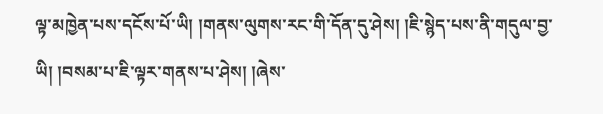ལྟ་མཁྱེན་པས་དངོས་པོ་ཡི། །གནས་ལུགས་རང་གི་དོན་དུ་ཤེས། །ཇི་སྙེད་པས་ནི་གདུལ་བྱ་ཡི། །བསམ་པ་ཇི་ལྟར་གནས་པ་ཤེས། །ཞེས་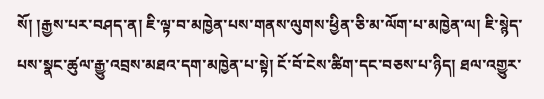སོ། །རྒྱས་པར་བཤད་ན། ཇི་ལྟ་བ་མཁྱེན་པས་གནས་ལུགས་ཕྱིན་ཅི་མ་ལོག་པ་མཁྱེན་ལ། ཇི་སྙེད་པས་སྣང་ཚུལ་རྒྱུ་འབྲས་མཐའ་དག་མཁྱེན་པ་སྟེ། ངོ་བོ་ངེས་ཚིག་དང་བཅས་པ་ཉིད། ཐལ་འགྱུར་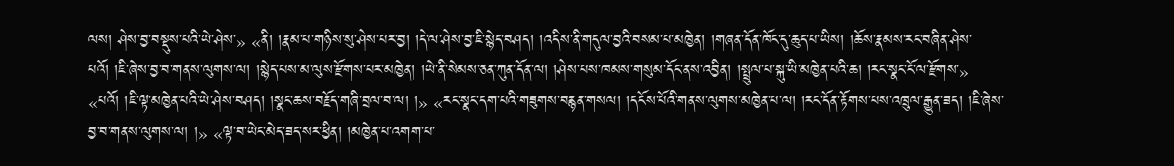ལས། ཤེས་བྱ་བསྡུས་པའི་ཡེ་ཤེས་» «ནི། །རྣམ་པ་གཉིས་སུ་ཤེས་པར་བྱ། །དེ་ལ་ཤེས་བྱ་ཇི་སྙེད་བཤད། །འདིས་ནི་གདུལ་བྱའི་བསམ་པ་མཁྱེན། །གཞན་དོན་ཁོང་དུ་ཆུད་པ་ཡིས། །ཆོས་རྣམས་རང་བཞིན་ཤེས་པའོ། །ཇི་ཞེས་བྱ་བ་གནས་ལུགས་ལ། །སྙེད་པས་མ་ལུས་རྫོགས་པར་མཁྱེན། །ཡེ་ནི་སེམས་ཅན་ཀུན་དོན་ལ། །ཤེས་པས་ཁམས་གསུམ་དོང་ནས་འབྱིན། །སྤྲུལ་པ་སྐུ་ཡི་མཁྱེན་པའི་ཆ། །རང་སྣང་ངོ་ལ་རྫོགས་» «པའོ། །ཇི་ལྟ་མཁྱེན་པའི་ཡེ་ཤེས་བཤད། །སྣང་ཆས་བརྗོད་གཞི་བྲལ་བ་ལ། །» «རང་སྣང་དག་པའི་གཟུགས་བརྙན་གསལ། །དངོས་པོའི་གནས་ལུགས་མཁྱེན་པ་ལ། །རང་དོན་རྟོགས་པས་འཁྲུལ་རྒྱུན་ཟད། །ཇི་ཞེས་བྱ་བ་གནས་ལུགས་ལ། །» «ལྟ་བ་ཡེང་མེད་ཟད་སར་ཕྱིན། །མཁྱེན་པ་འགག་པ་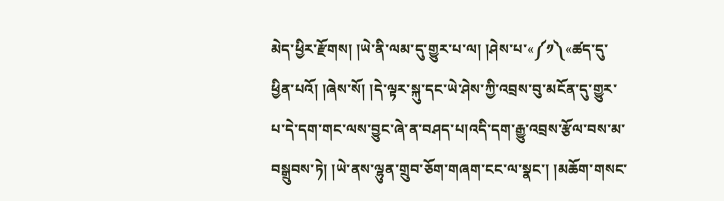མེད་ཕྱིར་རྫོགས། །ཡེ་ནི་ལམ་དུ་གྱུར་པ་ལ། །ཤེས་པ་«༼༡༽«ཚད་དུ་ཕྱིན་པའོ། །ཞེས་སོ། །དེ་ལྟར་སྐུ་དང་ཡེ་ཤེས་ཀྱི་འབྲས་བུ་མངོན་དུ་གྱུར་པ་དེ་དག་གང་ལས་བྱུང་ཞེ་ན་བཤད་པ།འདི་དག་རྒྱུ་འབྲས་རྩོལ་བས་མ་བསྒྲུབས་ཏེ། །ཡེ་ནས་ལྷུན་གྲུབ་ཅོག་གཞག་ངང་ལ་སྣང་། །མཆོག་གསང་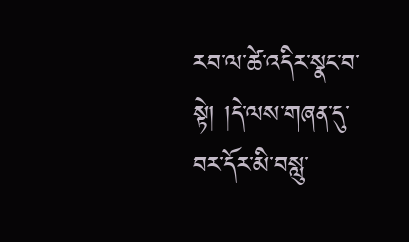རབ་ལ་ཚེ་འདིར་སྣང་བ་སྟེ། །དེ་ལས་གཞན་དུ་བར་དོར་མི་བསླུ་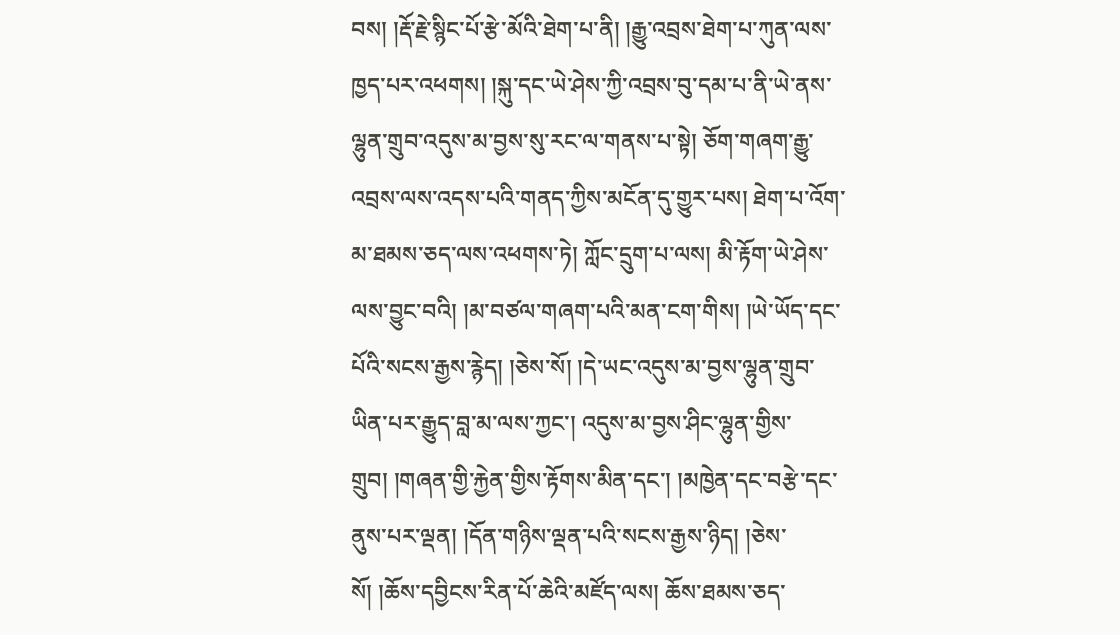བས། །རྡོ་རྗེ་སྙིང་པོ་རྩེ་མོའི་ཐེག་པ་ནི། །རྒྱུ་འབྲས་ཐེག་པ་ཀུན་ལས་ཁྱད་པར་འཕགས། །སྐུ་དང་ཡེ་ཤེས་ཀྱི་འབྲས་བུ་དམ་པ་ནི་ཡེ་ནས་ལྷུན་གྲུབ་འདུས་མ་བྱས་སུ་རང་ལ་གནས་པ་སྟེ། ཅོག་གཞག་རྒྱུ་འབྲས་ལས་འདས་པའི་གནད་ཀྱིས་མངོན་དུ་གྱུར་པས། ཐེག་པ་འོག་མ་ཐམས་ཅད་ལས་འཕགས་ཏེ། ཀློང་དྲུག་པ་ལས། མི་རྟོག་ཡེ་ཤེས་ལས་བྱུང་བའི། །མ་བཙལ་གཞག་པའི་མན་ངག་གིས། །ཡེ་ཡོད་དང་པོའི་སངས་རྒྱས་རྙེད། །ཅེས་སོ། །དེ་ཡང་འདུས་མ་བྱས་ལྷུན་གྲུབ་ཡིན་པར་རྒྱུད་བླ་མ་ལས་ཀྱང་། འདུས་མ་བྱས་ཤིང་ལྷུན་གྱིས་གྲུབ། །གཞན་གྱི་རྐྱེན་གྱིས་རྟོགས་མིན་དང་། །མཁྱེན་དང་བརྩེ་དང་ནུས་པར་ལྡན། །དོན་གཉིས་ལྡན་པའི་སངས་རྒྱས་ཉིད། །ཅེས་སོ། །ཆོས་དབྱིངས་རིན་པོ་ཆེའི་མཛོད་ལས། ཆོས་ཐམས་ཅད་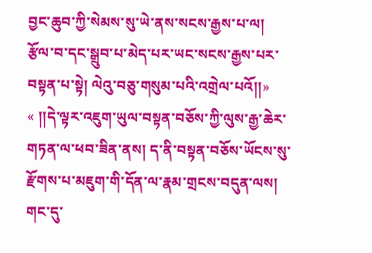བྱང་ཆུབ་ཀྱི་སེམས་སུ་ཡེ་ནས་སངས་རྒྱས་པ་ལ། རྩོལ་བ་དང་སྒྲུབ་པ་མེད་པར་ཡང་སངས་རྒྱས་པར་བསྟན་པ་སྟེ། ལེའུ་བཅུ་གསུམ་པའི་འགྲེལ་པའོ།།» « །།དེ་ལྟར་འཇུག་ཡུལ་བསྟན་བཅོས་ཀྱི་ལུས་རྒྱ་ཆེར་གཏན་ལ་ཕབ་ཟིན་ནས། ད་ནི་བསྟན་བཅོས་ཡོངས་སུ་རྫོགས་པ་མཇུག་གི་དོན་ལ་རྣམ་གྲངས་བདུན་ལས། གང་དུ་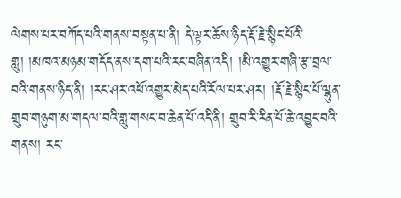ལེགས་པར་བཀོད་པའི་གནས་བསྟན་པ་ནི། དེ་ལྟར་ཆོས་ཉིད་རྡོ་རྗེ་སྙིང་པོའི་གླུ། །མཁའ་མཉམ་གདོད་ནས་དག་པའི་རང་བཞིན་འདི། །མི་འགྱུར་གཞི་རྩ་བྲལ་བའི་གནས་ཉིད་ནི། །རང་ཤར་འཕོ་འགྱུར་མེད་པའི་རོལ་པར་ཤར། །རྡོ་རྗེ་སྙིང་པོ་ལྷུན་གྲུབ་གཉུག་མ་གདལ་བའི་གླུ་གསང་བ་ཆེན་པོ་འདི་ནི། གྲུབ་རི་རིན་པོ་ཆེ་འབྱུང་བའི་གནས། རང་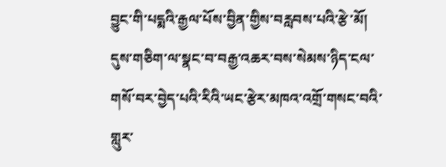བྱུང་གི་པདྨའི་རྒྱལ་པོས་བྱིན་གྱིས་བརླབས་པའི་རྩེ་མོ། དུས་གཅིག་ལ་སྣང་བ་བརྒྱ་འཆར་བས་སེམས་ཉིད་ངལ་གསོ་བར་བྱེད་པའི་རིའི་ཡང་རྩེར་མཁའ་འགྲོ་གསང་བའི་གླུར་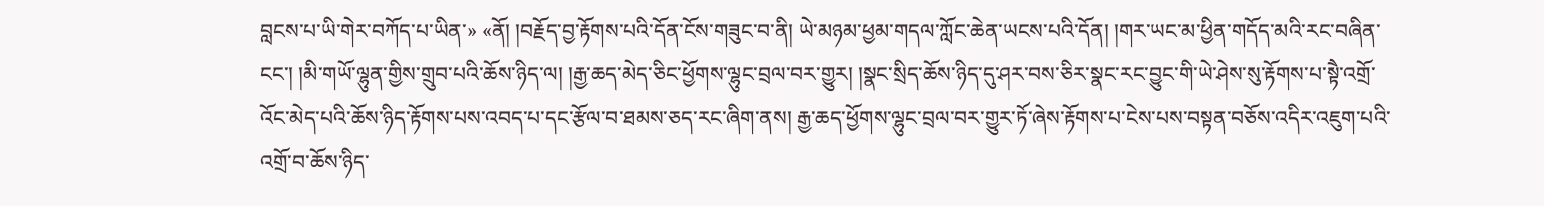བླངས་པ་ཡི་གེར་བཀོད་པ་ཡིན་» «ནོ། །བརྗོད་བྱ་རྟོགས་པའི་དོན་ངོས་གཟུང་བ་ནི། ཡེ་མཉམ་ཕྱམ་གདལ་ཀློང་ཆེན་ཡངས་པའི་དོན། །གར་ཡང་མ་ཕྱིན་གདོད་མའི་རང་བཞིན་ངང་། །མི་གཡོ་ལྷུན་གྱིས་གྲུབ་པའི་ཆོས་ཉིད་ལ། །རྒྱ་ཆད་མེད་ཅིང་ཕྱོགས་ལྷུང་བྲལ་བར་གྱུར། །སྣང་སྲིད་ཆོས་ཉིད་དུ་ཤར་བས་ཅིར་སྣང་རང་བྱུང་གི་ཡེ་ཤེས་སུ་རྟོགས་པ་སྟཻ་འགྲོ་འོང་མེད་པའི་ཆོས་ཉིད་རྟོགས་པས་འབད་པ་དང་རྩོལ་བ་ཐམས་ཅད་རང་ཞིག་ནས། རྒྱ་ཆད་ཕྱོགས་ལྷུང་བྲལ་བར་གྱུར་ཏོ་ཞེས་རྟོགས་པ་ངེས་པས་བསྟན་བཅོས་འདིར་འཇུག་པའི་འགྲོ་བ་ཆོས་ཉིད་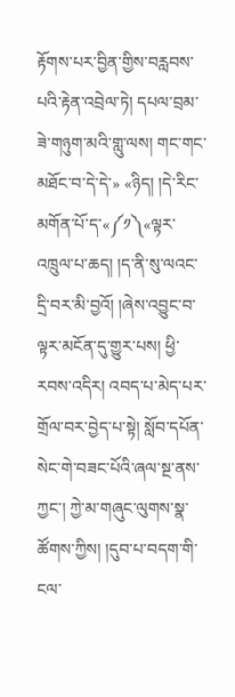རྟོགས་པར་བྱིན་གྱིས་བརླབས་པའི་རྟེན་འབྲེལ་ཏེ། དཔལ་བྲམ་ཟེ་གཉུག་མའི་གླུ་ལས། གང་གང་མཐོང་བ་དེ་དེ་» «ཉིད། །དེ་རིང་མགོན་པོ་ད་«༼༡༽«ལྟར་འཁྲུལ་པ་ཆད། །ད་ནི་སུ་ལའང་དྲི་བར་མི་བྱའོ། །ཞེས་འབྱུང་བ་ལྟར་མངོན་དུ་གྱུར་པས། ཕྱི་རབས་འདིར། འབད་པ་མེད་པར་གྲོལ་བར་བྱེད་པ་སྟེ། སློབ་དཔོན་སེང་གེ་བཟང་པོའི་ཞལ་སྔ་ནས་ཀྱང་། ཀྱེ་མ་གཞུང་ལུགས་སྣ་ཚོགས་ཀྱིས། །དུབ་པ་བདག་གི་ངལ་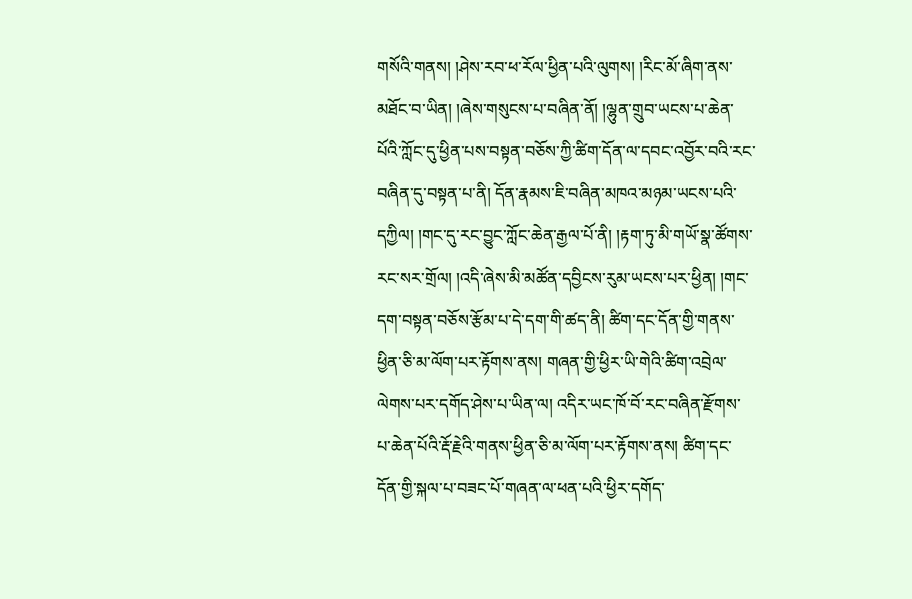གསོའི་གནས། །ཤེས་རབ་ཕ་རོལ་ཕྱིན་པའི་ལུགས། །རིང་མོ་ཞིག་ནས་མཐོང་བ་ཡིན། །ཞེས་གསུངས་པ་བཞིན་ནོ། །ལྷུན་གྲུབ་ཡངས་པ་ཆེན་པོའི་ཀློང་དུ་ཕྱིན་པས་བསྟན་བཅོས་ཀྱི་ཚིག་དོན་ལ་དབང་འབྱོར་བའི་རང་བཞིན་དུ་བསྟན་པ་ནི། དོན་རྣམས་ཇི་བཞིན་མཁའ་མཉམ་ཡངས་པའི་དཀྱིལ། །གང་དུ་རང་བྱུང་ཀློང་ཆེན་རྒྱལ་པོ་ནི། །རྟག་ཏུ་མི་གཡོ་སྣ་ཚོགས་རང་སར་གྲོལ། །འདི་ཞེས་མི་མཚོན་དབྱིངས་རུམ་ཡངས་པར་ཕྱིན། །གང་དག་བསྟན་བཅོས་རྩོམ་པ་དེ་དག་གི་ཚད་ནི། ཚིག་དང་དོན་གྱི་གནས་ཕྱིན་ཅི་མ་ལོག་པར་རྟོགས་ནས། གཞན་གྱི་ཕྱིར་ཡི་གེའི་ཚིག་འབྲེལ་ལེགས་པར་དགོད་ཤེས་པ་ཡིན་ལ། འདིར་ཡང་ཁོ་བོ་རང་བཞིན་རྫོགས་པ་ཆེན་པོའི་རྡོ་རྗེའི་གནས་ཕྱིན་ཅི་མ་ལོག་པར་རྟོགས་ནས། ཚིག་དང་དོན་གྱི་སྐལ་པ་བཟང་པོ་གཞན་ལ་ཕན་པའི་ཕྱིར་དགོད་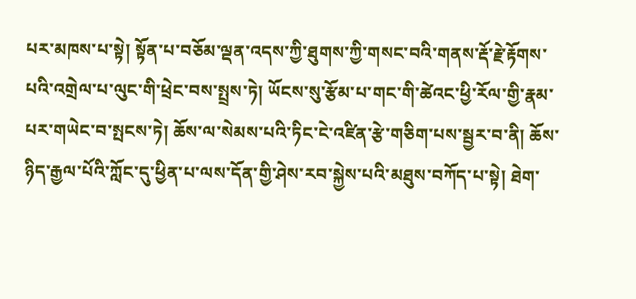པར་མཁས་པ་སྟེ། སྟོན་པ་བཅོམ་ལྡན་འདས་ཀྱི་ཐུགས་ཀྱི་གསང་བའི་གནས་རྡོ་རྗེ་རྟོགས་པའི་འགྲེལ་པ་ལུང་གི་ཕྲེང་བས་སྤྲས་ཏེ། ཡོངས་སུ་རྩོམ་པ་གང་གི་ཚེའང་ཕྱི་རོལ་གྱི་རྣམ་པར་གཡེང་བ་སྤངས་ཏེ། ཆོས་ལ་སེམས་པའི་ཏིང་ངེ་འཛིན་རྩེ་གཅིག་པས་སྦྱར་བ་ནི། ཆོས་ཉིད་རྒྱལ་པོའི་ཀློང་དུ་ཕྱིན་པ་ལས་དོན་གྱི་ཤེས་རབ་སྐྱེས་པའི་མཐུས་བཀོད་པ་སྟེ། ཐེག་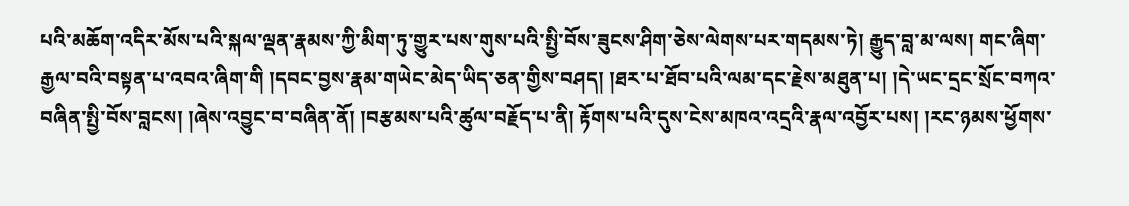པའི་མཆོག་འདིར་མོས་པའི་སྐལ་ལྡན་རྣམས་ཀྱི་མིག་ཏུ་གྱུར་པས་གུས་པའི་སྤྱི་བོས་ཟུངས་ཤིག་ཅེས་ལེགས་པར་གདམས་ཏེ། རྒྱུད་བླ་མ་ལས། གང་ཞིག་རྒྱལ་བའི་བསྟན་པ་འབའ་ཞིག་གི །དབང་བྱས་རྣམ་གཡེང་མེད་ཡིད་ཅན་གྱིས་བཤད། །ཐར་པ་ཐོབ་པའི་ལམ་དང་རྗེས་མཐུན་པ། །དེ་ཡང་དྲང་སྲོང་བཀའ་བཞིན་སྤྱི་བོས་བླངས། །ཞེས་འབྱུང་བ་བཞིན་ནོ། །བརྩམས་པའི་ཚུལ་བརྗོད་པ་ནི། རྟོགས་པའི་དུས་ངེས་མཁའ་འདྲའི་རྣལ་འབྱོར་པས། །རང་ཉམས་ཕྱོགས་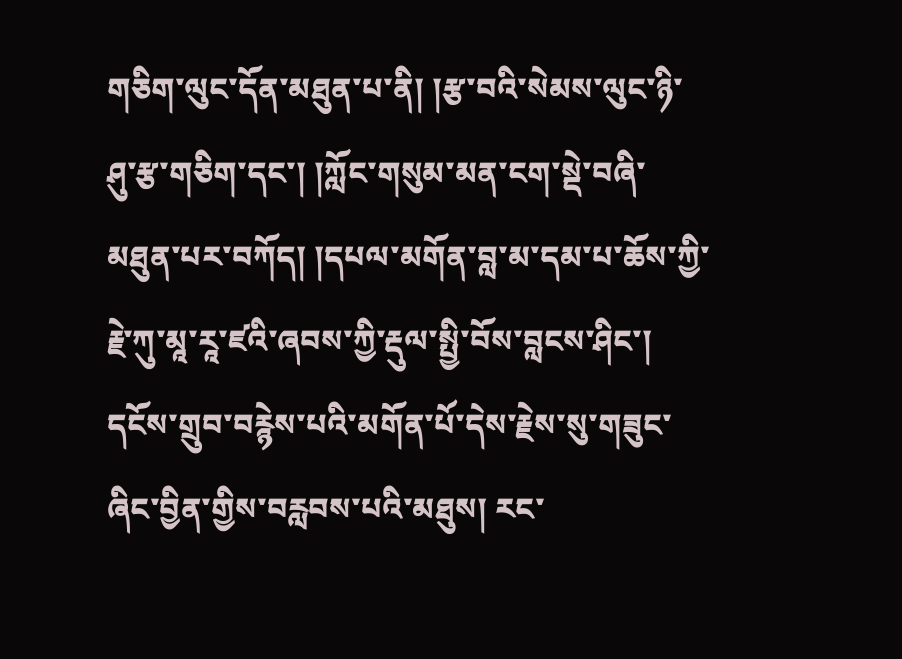གཅིག་ལུང་དོན་མཐུན་པ་ནི། །རྩ་བའི་སེམས་ལུང་ཉི་ཤུ་རྩ་གཅིག་དང་། །ཀློང་གསུམ་མན་ངག་སྡེ་བཞི་མཐུན་པར་བཀོད། །དཔལ་མགོན་བླ་མ་དམ་པ་ཆོས་ཀྱི་རྗེ་ཀུ་མཱ་རཱ་ཛའི་ཞབས་ཀྱི་རྡུལ་སྤྱི་བོས་བླངས་ཤིང་། དངོས་གྲུབ་བརྙེས་པའི་མགོན་པོ་དེས་རྗེས་སུ་གཟུང་ཞིང་བྱིན་གྱིས་བརླབས་པའི་མཐུས། རང་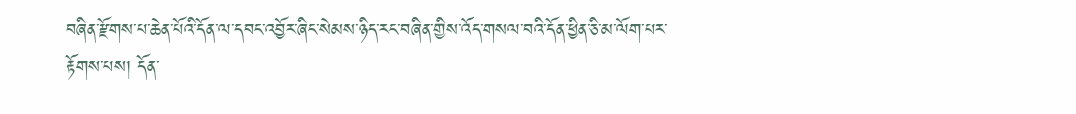བཞིན་རྫོགས་པ་ཆེན་པོའི་དོན་ལ་དབང་འབྱོར་ཞིང་སེམས་ཉིད་རང་བཞིན་གྱིས་འོད་གསལ་བའི་དོན་ཕྱིན་ཅི་མ་ལོག་པར་རྟོགས་པས། དོན་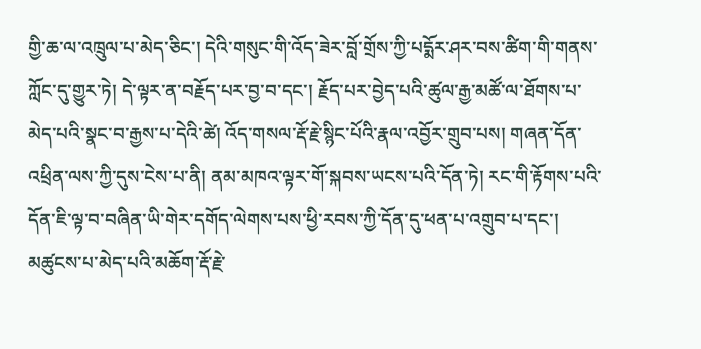གྱི་ཆ་ལ་འཁྲུལ་པ་མེད་ཅིང་། དེའི་གསུང་གི་འོད་ཟེར་བློ་གྲོས་ཀྱི་པདྨོར་ཤར་བས་ཚིག་གི་གནས་ཀློང་དུ་གྱུར་ཏེ། དེ་ལྟར་ན་བརྗོད་པར་བྱ་བ་དང་། རྗོད་པར་བྱེད་པའི་ཚུལ་རྒྱ་མཚོ་ལ་ཐོགས་པ་མེད་པའི་སྣང་བ་རྒྱས་པ་དེའི་ཚེ། འོད་གསལ་རྡོ་རྗེ་སྙིང་པོའི་རྣལ་འབྱོར་གྲུབ་པས། གཞན་དོན་འཕྲིན་ལས་ཀྱི་དུས་ངེས་པ་ནི། ནམ་མཁའ་ལྟར་གོ་སྐབས་ཡངས་པའི་དོན་ཏེ། རང་གི་རྟོགས་པའི་དོན་ཇི་ལྟ་བ་བཞིན་ཡི་གེར་དགོད་ལེགས་པས་ཕྱི་རབས་ཀྱི་དོན་དུ་ཕན་པ་འགྲུབ་པ་དང་། མཚུངས་པ་མེད་པའི་མཆོག་རྡོ་རྗེ་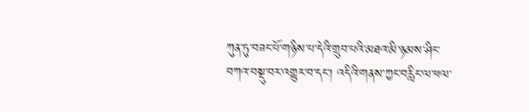ཀུན་ཏུ་བཟང་པོ་གཉིས་པ་དེའི་གྲུབ་པའི་མཐའ་མི་ཉམས་ཤིང་བཀའ་བསྡུ་བར་འགྱུར་བ་དང་། འདིའི་གནས་ཀྱང་བརླིང་ལ་ཕལ་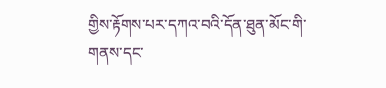གྱིས་རྟོགས་པར་དཀའ་བའི་དོན་ཐུན་མོང་གི་གནས་དང་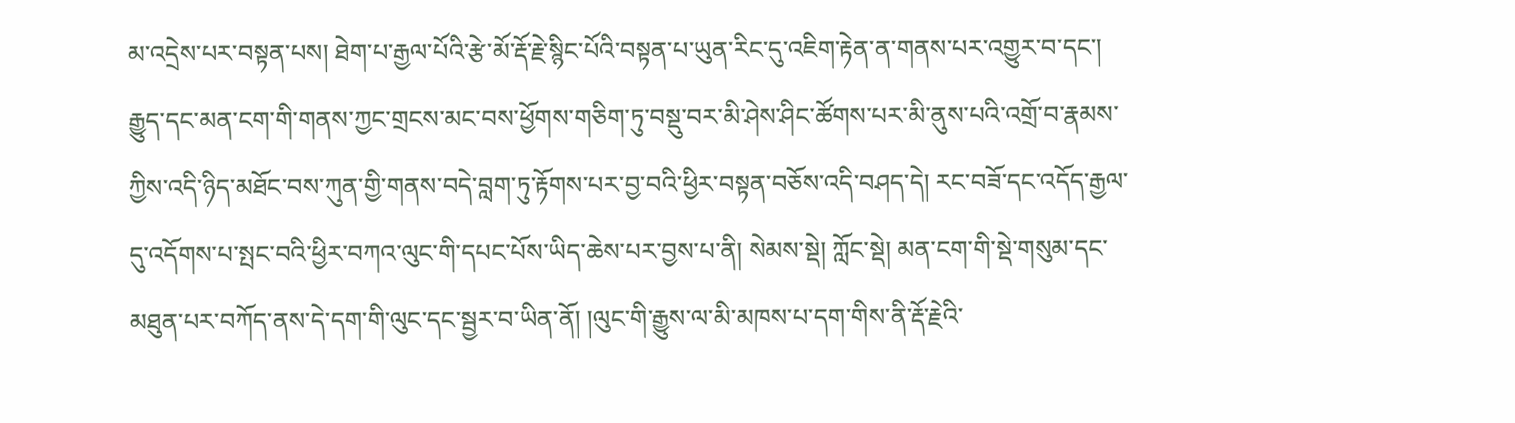མ་འདྲེས་པར་བསྟན་པས། ཐེག་པ་རྒྱལ་པོའི་རྩེ་མོ་རྡོ་རྗེ་སྙིང་པོའི་བསྟན་པ་ཡུན་རིང་དུ་འཇིག་རྟེན་ན་གནས་པར་འགྱུར་བ་དང་། རྒྱུད་དང་མན་ངག་གི་གནས་ཀྱང་གྲངས་མང་བས་ཕྱོགས་གཅིག་ཏུ་བསྡུ་བར་མི་ཤེས་ཤིང་ཚོགས་པར་མི་ནུས་པའི་འགྲོ་བ་རྣམས་ཀྱིས་འདི་ཉིད་མཐོང་བས་ཀུན་གྱི་གནས་བདེ་བླག་ཏུ་རྟོགས་པར་བྱ་བའི་ཕྱིར་བསྟན་བཅོས་འདི་བཤད་དེ། རང་བཟོ་དང་འདོད་རྒྱལ་དུ་འདོགས་པ་སྤང་བའི་ཕྱིར་བཀའ་ལུང་གི་དཔང་པོས་ཡིད་ཆེས་པར་བྱས་པ་ནི། སེམས་སྡེ། ཀློང་སྡེ། མན་ངག་གི་སྡེ་གསུམ་དང་མཐུན་པར་བཀོད་ནས་དེ་དག་གི་ལུང་དང་སྦྱར་བ་ཡིན་ནོ། །ལུང་གི་རྒྱུས་ལ་མི་མཁས་པ་དག་གིས་ནི་རྡོ་རྗེའི་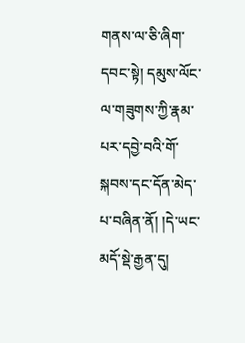གནས་ལ་ཅི་ཞིག་དབང་སྟེ། དམུས་ལོང་ལ་གཟུགས་ཀྱི་རྣམ་པར་དབྱེ་བའི་གོ་སྐབས་དང་དོན་མེད་པ་བཞིན་ནོ། །དེ་ཡང་མདོ་སྡེ་རྒྱན་དུ།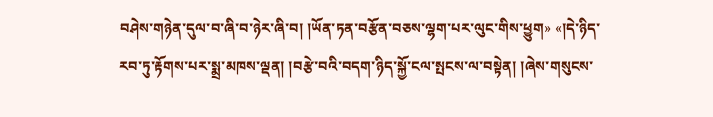བཤེས་གཉེན་དུལ་བ་ཞི་བ་ཉེར་ཞི་བ། །ཡོན་ཏན་བརྩོན་བཅས་ལྷག་པར་ལུང་གིས་ཕྱུག» «།དེ་ཉིད་རབ་ཏུ་རྟོགས་པར་སྨྲ་མཁས་ལྡན། །བརྩེ་བའི་བདག་ཉིད་སྐྱོ་ངལ་སྤངས་ལ་བསྟེན། །ཞེས་གསུངས་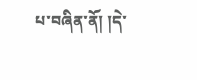པ་བཞིན་ནོ། །དེ་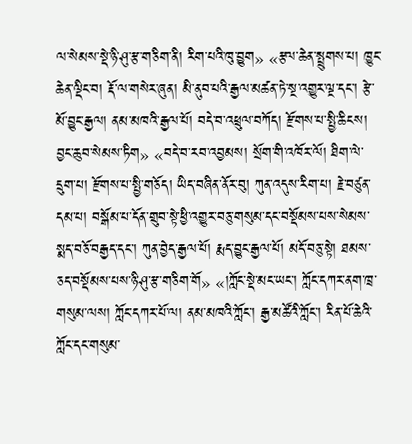ལ་སེམས་སྡེ་ཉི་ཤུ་རྩ་གཅིག་ནི། རིག་པའི་ཁུ་བྱུག» «རྩལ་ཆེན་སྤྲུགས་པ། ཁྱུང་ཆེན་ལྡིང་བ། རྡོ་ལ་གསེར་ཞུན། མི་ནུབ་པའི་རྒྱལ་མཚན་ཏེ་སྔ་འགྱུར་ལྔ་དང་། རྩེ་མོ་བྱུང་རྒྱལ། ནམ་མཁའི་རྒྱལ་པོ། བདེ་བ་འཕྲུལ་བཀོད། རྫོགས་པ་སྤྱི་ཆིངས། བྱང་ཆུབ་སེམས་ཏིག» «བདེ་བ་རབ་འབྱམས། སྲོག་གི་འཁོར་ལོ། ཐིག་ལེ་དྲུག་པ། རྫོགས་པ་སྤྱི་གཅོད། ཡིད་བཞིན་ནོར་བུ། ཀུན་འདུས་རིག་པ། རྗེ་བཙུན་དམ་པ། བསྒོམ་པ་དོན་གྲུབ་སྟེ་ཕྱི་འགྱུར་བཅུ་གསུམ་དང་བསྡོམས་པས་སེམས་སྨད་བཅོ་བརྒྱད་དང་། ཀུན་བྱེད་རྒྱལ་པོ། རྨད་བྱུང་རྒྱལ་པོ། མདོ་བཅུ་སྟེ། ཐམས་ཅད་བསྡོམས་པས་ཉི་ཤུ་རྩ་གཅིག་གོ» «།ཀློང་སྡེ་མང་ཡང་། ཀློང་དཀར་ནག་ཁྲ་གསུམ་ལས། ཀློང་དཀར་པོ་ལ། ནམ་མཁའི་ཀློང་། རྒྱ་མཚོའི་ཀློང་། རིན་པོ་ཆེའི་ཀློང་དང་གསུམ་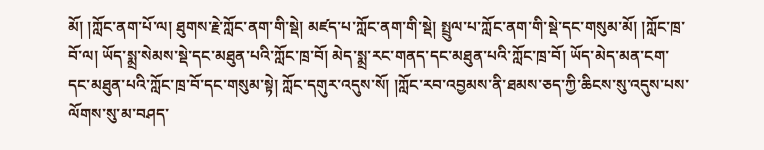མོ། །ཀློང་ནག་པོ་ལ། ཐུགས་རྗེ་ཀློང་ནག་གི་སྡེ། མཛད་པ་ཀློང་ནག་གི་སྡེ། སྤྲུལ་པ་ཀློང་ནག་གི་སྡེ་དང་གསུམ་མོ། །ཀློང་ཁྲ་བོ་ལ། ཡོད་སྨྲ་སེམས་སྡེ་དང་མཐུན་པའི་ཀློང་ཁྲ་བོ། མེད་སྨྲ་རང་གནད་དང་མཐུན་པའི་ཀློང་ཁྲ་བོ། ཡོད་མེད་མན་ངག་དང་མཐུན་པའི་ཀློང་ཁྲ་བོ་དང་གསུམ་སྟེ། ཀློང་དགུར་འདུས་སོ། །ཀློང་རབ་འབྱམས་ནི་ཐམས་ཅད་ཀྱི་ཆིངས་སུ་འདུས་པས་ལོགས་སུ་མ་བཤད་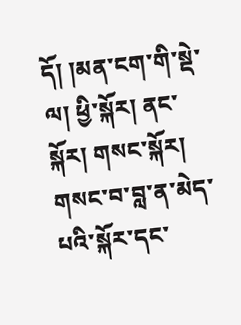དོ། །མན་ངག་གི་སྡེ་ལ། ཕྱི་སྐོར། ནང་སྐོར། གསང་སྐོར། གསང་བ་བླ་ན་མེད་པའི་སྐོར་དང་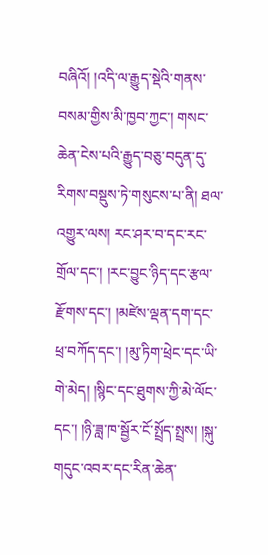བཞིའོ། །འདི་ལ་རྒྱུད་སྡེའི་གནས་བསམ་གྱིས་མི་ཁྱབ་ཀྱང་། གསང་ཆེན་ངེས་པའི་རྒྱུད་བཅུ་བདུན་དུ་རིགས་བསྡུས་ཏེ་གསུངས་པ་ནི། ཐལ་འགྱུར་ལས། རང་ཤར་བ་དང་རང་གྲོལ་དང་། །རང་བྱུང་ཉིད་དང་རྩལ་རྫོགས་དང་། །མཛེས་ལྡན་དག་དང་ཕྲ་བཀོད་དང་། །མུ་ཏིག་ཕྲེང་དང་ཡི་གེ་མེད། །སྙིང་དང་ཐུགས་ཀྱི་མེ་ལོང་དང་། །ཉི་ཟླ་ཁ་སྦྱོར་ངོ་སྤྲོད་སྤྲས། །སྐུ་གདུང་འབར་དང་རིན་ཆེན་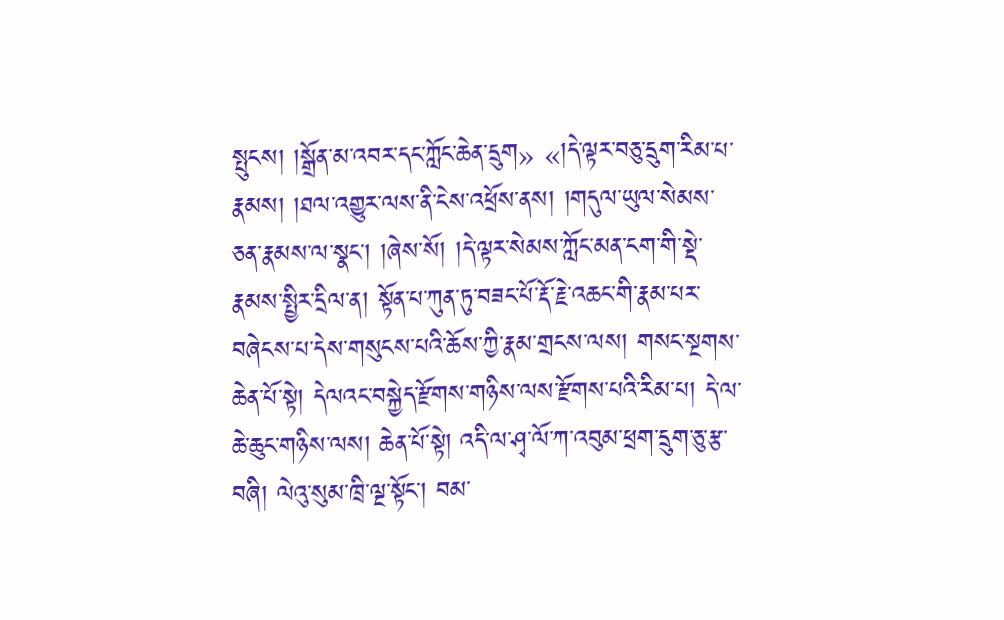སྤུངས། །སྒྲོན་མ་འབར་དང་ཀློང་ཆེན་དྲུག» «།དེ་ལྟར་བཅུ་དྲུག་རིམ་པ་རྣམས། །ཐལ་འགྱུར་ལས་ནི་ངེས་འཕྲོས་ནས། །གདུལ་ཡུལ་སེམས་ཅན་རྣམས་ལ་སྣང་། །ཞེས་སོ། །དེ་ལྟར་སེམས་ཀློང་མན་ངག་གི་སྡེ་རྣམས་སྤྱིར་དྲིལ་ན། སྟོན་པ་ཀུན་ཏུ་བཟང་པོ་རྡོ་རྗེ་འཆང་གི་རྣམ་པར་བཞེངས་པ་དེས་གསུངས་པའི་ཆོས་ཀྱི་རྣམ་གྲངས་ལས། གསང་སྔགས་ཆེན་པོ་སྟེ། དེལའང་བསྐྱེད་རྫོགས་གཉིས་ལས་རྫོགས་པའི་རིམ་པ། དེ་ལ་ཆེ་ཆུང་གཉིས་ལས། ཆེན་པོ་སྟེ། འདི་ལ་ཤྭ་ལོ་ཀ་འབུམ་ཕྲག་དྲུག་ཅུ་རྩ་བཞི། ལེའུ་སུམ་ཁྲི་ལྔ་སྟོང་། བམ་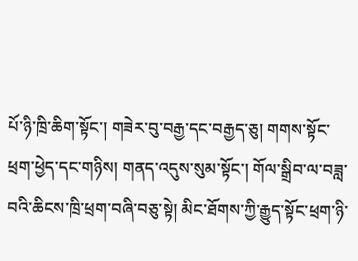པོ་ཉི་ཁྲི་ཆིག་སྟོང་། གཟེར་བུ་བརྒྱ་དང་བརྒྱད་ཅུ། གགས་སྟོང་ཕྲག་ཕྱེད་དང་གཉིས། གནད་འདུས་སུམ་སྟོང་། གོལ་སྒྲིབ་ལ་བཟླ་བའི་ཆིངས་ཁྲི་ཕྲག་བཞི་བཅུ་སྟེ། མིང་ཐོགས་ཀྱི་རྒྱུད་སྟོང་ཕྲག་ཉི་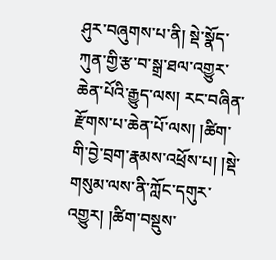ཤུར་བཞུགས་པ་ནི། སྡེ་སྣོད་ཀུན་གྱི་རྩ་བ་སྒྲ་ཐལ་འགྱུར་ཆེན་པོའི་རྒྱུད་ལས། རང་བཞིན་རྫོགས་པ་ཆེན་པོ་ལས། །ཚིག་གི་བྱེ་བྲག་རྣམས་འཕྲོས་པ། །སྡེ་གསུམ་ལས་ནི་ཀློང་དགུར་འགྱུར། །ཚིག་བསྡུས་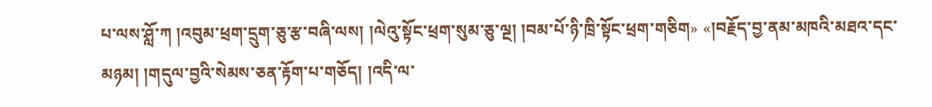པ་ལས་ཤློ་ཀ །འབུམ་ཕྲག་དྲུག་ཅུ་རྩ་བཞི་ལས། །ལེའུ་སྟོང་ཕྲག་སུམ་ཅུ་ལྔ། །བམ་པོ་ཉི་ཁྲི་སྟོང་ཕྲག་གཅིག» «།བརྗོད་བྱ་ནམ་མཁའི་མཐའ་དང་མཉམ། །གདུལ་བྱའི་སེམས་ཅན་རྟོག་པ་གཅོད། །འདི་ལ་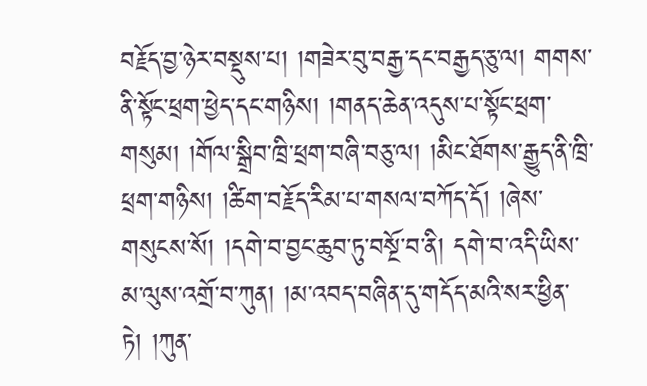བརྗོད་བྱ་ཉེར་བསྡུས་པ། །གཟེར་བུ་བརྒྱ་དང་བརྒྱད་ཅུ་ལ། གགས་ནི་སྟོང་ཕྲག་ཕྱེད་དང་གཉིས། །གནད་ཆེན་འདུས་པ་སྟོང་ཕྲག་གསུམ། །གོལ་སྒྲིབ་ཁྲི་ཕྲག་བཞི་བཅུ་ལ། །མིང་ཐོགས་རྒྱུད་ནི་ཁྲི་ཕྲག་གཉིས། །ཚིག་བརྗོད་རིམ་པ་གསལ་བཀོད་དོ། །ཞེས་གསུངས་སོ། །དགེ་བ་བྱང་ཆུབ་ཏུ་བསྔོ་བ་ནི། དགེ་བ་འདི་ཡིས་མ་ལུས་འགྲོ་བ་ཀུན། །མ་འབད་བཞིན་དུ་གདོད་མའི་སར་ཕྱིན་ཏེ། །ཀུན་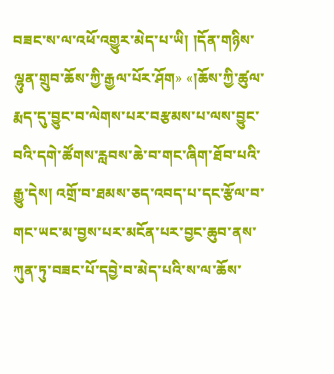བཟང་ས་ལ་འཕོ་འགྱུར་མེད་པ་ཡི། །དོན་གཉིས་ལྷུན་གྲུབ་ཆོས་ཀྱི་རྒྱལ་པོར་ཤོག» «།ཆོས་ཀྱི་ཚུལ་རྨད་དུ་བྱུང་བ་ལེགས་པར་བརྩམས་པ་ལས་བྱུང་བའི་དགེ་ཚོགས་རླབས་ཆེ་བ་གང་ཞིག་ཐོབ་པའི་རྒྱུ་དེས། འགྲོ་བ་ཐམས་ཅད་འབད་པ་དང་རྩོལ་བ་གང་ཡང་མ་བྱས་པར་མངོན་པར་བྱང་ཆུབ་ནས་ཀུན་ཏུ་བཟང་པོ་དབྱེ་བ་མེད་པའི་ས་ལ་ཆོས་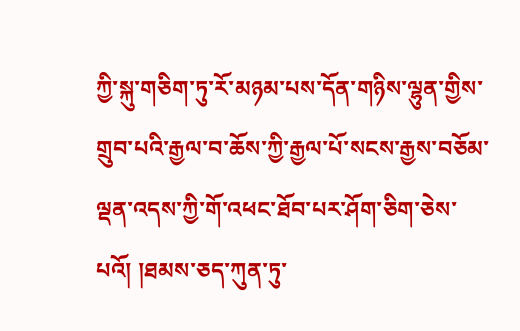ཀྱི་སྐུ་གཅིག་ཏུ་རོ་མཉམ་པས་དོན་གཉིས་ལྷུན་གྱིས་གྲུབ་པའི་རྒྱལ་བ་ཆོས་ཀྱི་རྒྱལ་པོ་སངས་རྒྱས་བཅོམ་ལྡན་འདས་ཀྱི་གོ་འཕང་ཐོབ་པར་ཤོག་ཅིག་ཅེས་པའོ། །ཐམས་ཅད་ཀུན་ཏུ་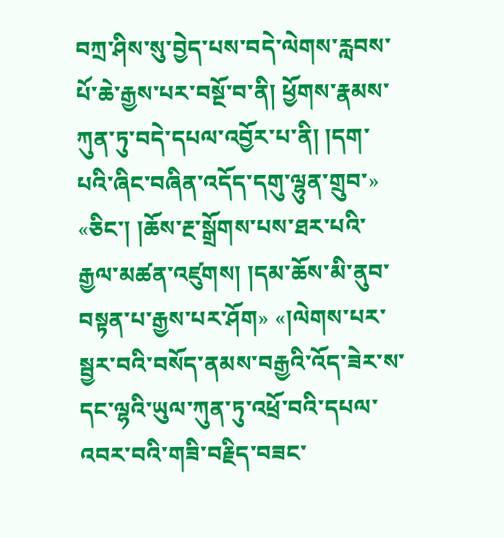བཀྲ་ཤིས་སུ་བྱེད་པས་བདེ་ལེགས་རླབས་པོ་ཆེ་རྒྱས་པར་བསྔོ་བ་ནི། ཕྱོགས་རྣམས་ཀུན་ཏུ་བདེ་དཔལ་འབྱོར་པ་ནི། །དག་པའི་ཞིང་བཞིན་འདོད་དགུ་ལྷུན་གྲུབ་» «ཅིང་། །ཆོས་རྔ་སྒྲོགས་པས་ཐར་པའི་རྒྱལ་མཚན་འཛུགས། །དམ་ཆོས་མི་ནུབ་བསྟན་པ་རྒྱས་པར་ཤོག» «།ལེགས་པར་སྦྱར་བའི་བསོད་ནམས་བརྒྱའི་འོད་ཟེར་ས་དང་ལྷའི་ཡུལ་ཀུན་ཏུ་འཕྲོ་བའི་དཔལ་འབར་བའི་གཟི་བརྗིད་བཟང་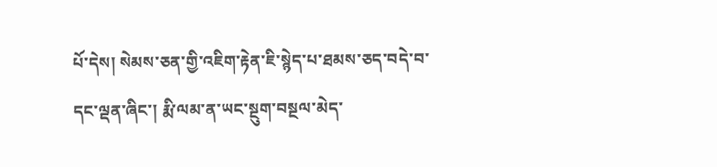པོ་དེས། སེམས་ཅན་གྱི་འཇིག་རྟེན་ཇི་སྙེད་པ་ཐམས་ཅད་བདེ་བ་དང་ལྡན་ཞིང་། རྨི་ལམ་ན་ཡང་སྔུག་བསྔལ་མེད་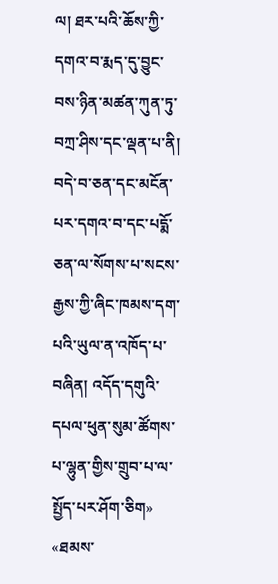ལ། ཐར་པའི་ཆོས་ཀྱི་དགའ་བ་རྨད་དུ་བྱུང་བས་ཉིན་མཚན་ཀུན་ཏུ་བཀྲ་ཤིས་དང་ལྡན་པ་ནི། བདེ་བ་ཅན་དང་མངོན་པར་དགའ་བ་དང་པདྨོ་ཅན་ལ་སོགས་པ་སངས་རྒྱས་ཀྱི་ཞིང་ཁམས་དག་པའི་ཡུལ་ན་འཁོད་པ་བཞིན། འདོད་དགུའི་དཔལ་ཕུན་སུམ་ཚོགས་པ་ལྷུན་གྱིས་གྲུབ་པ་ལ་སྤྱོད་པར་ཤོག་ཅིག» «ཐམས་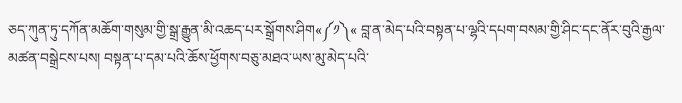ཅད་ཀུན་ཏུ་དཀོན་མཆོག་གསུམ་གྱི་སྒྲ་རྒྱུན་མི་འཆད་པར་སྒྲོགས་ཤིག«༼༡༽« བླ་ན་མེད་པའི་བསྟན་པ་ལྷའི་དཔག་བསམ་གྱི་ཤིང་དང་ནོར་བུའི་རྒྱལ་མཚན་བསྒྲེངས་པས། བསྟན་པ་དམ་པའི་ཆོས་ཕྱོགས་བཅུ་མཐའ་ཡས་མུ་མེད་པའི་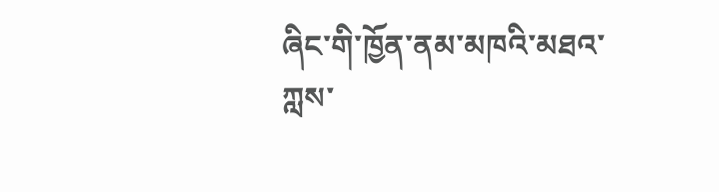ཞིང་གི་ཁྱོན་ནམ་མཁའི་མཐའ་ཀླས་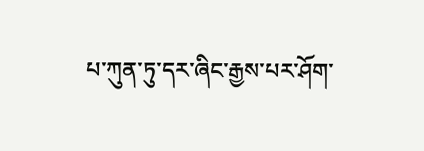པ་ཀུན་ཏུ་དར་ཞིང་རྒྱས་པར་ཤོག་